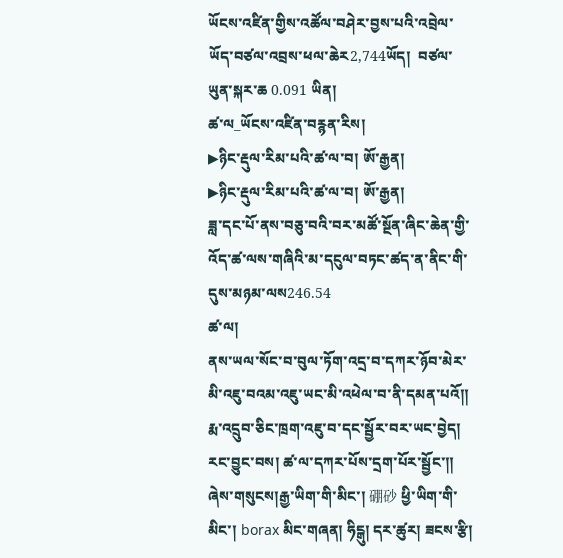ཡོངས་འཛིན་གྱིས་འཚོལ་བཤེར་བྱས་པའི་འབྲེལ་ཡོད་བཙལ་འབྲས་ཕལ་ཆེར2,744ཡོད།  བཙལ་ཡུན་སྐར་ཆ 0.091 ཡིན།
ཚ་ལ_ཡོངས་འཛིན་བརྙན་རིས།
▶ཉིང་རྡུལ་རིམ་པའི་ཚ་ལ་བ། ཨོ་རྒྱན།
▶ཉིང་རྡུལ་རིམ་པའི་ཚ་ལ་བ། ཨོ་རྒྱན།
ཟླ་དང་པོ་ནས་བཅུ་བའི་བར་མཚོ་སྔོན་ཞིང་ཆེན་གྱི་འོད་ཚ་ལས་གཞིའི་མ་དངུལ་བཏང་ཚད་ན་ནིང་གི་དུས་མཉམ་ལས246.54
ཚ་ལ།
ནས་ཡལ་སོང་བ་བུལ་ཏོག་འདྲ་བ་དཀར་ཉོབ་མེར་མི་འཇུ་བའམ་འཇུ་ཡང་མི་འཕེལ་བ་ནི་དམན་པའོ༎ རྨ་འདྲུབ་ཅིང་ཁྲག་འཇུ་བ་དང་སྦྱོར་བར་ཡང་བྱེད། རང་བྱུང་བས། ཚ་ལ་དཀར་པོས་དྲག་པོར་སྦྱོང་༎ ཞེས་གསུངས།རྒྱ་ཡིག་གི་མིང་། 硼砂 ཕྱི་ཡིག་གི་མིང་། borax མིང་གཞན། ཧིངྒུ། དར་ཚུར། ཟངས་རྩི།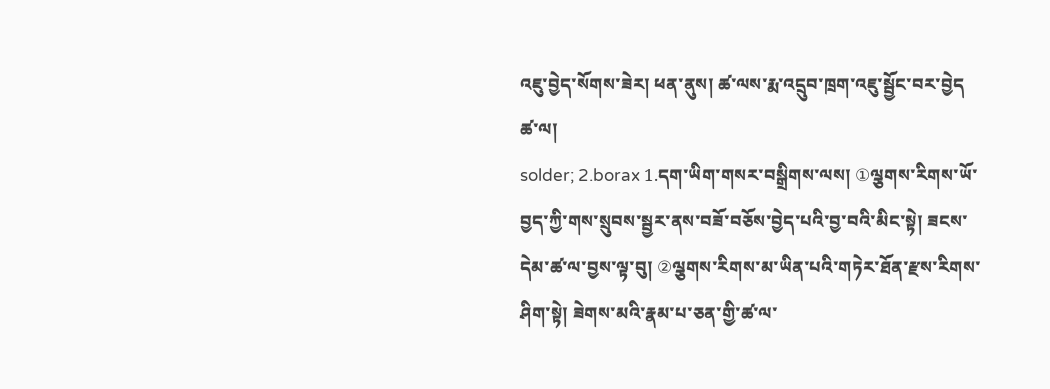འཇུ་བྱེད་སོགས་ཟེར། ཕན་ནུས། ཚ་ལས་རྨ་འདྲུབ་ཁྲག་འཇུ་སྦྱོང་བར་བྱེད
ཚ་ལ།
solder; 2.borax 1.དག་ཡིག་གསར་བསྒྲིགས་ལས། ①ལྕགས་རིགས་ཡོ་བྱད་ཀྱི་གས་སྲུབས་སྦྱར་ནས་བཟོ་བཅོས་བྱེད་པའི་བྱ་བའི་མིང་སྟེ། ཟངས་དེམ་ཚ་ལ་བྱས་ལྟ་བུ། ②ལྕགས་རིགས་མ་ཡིན་པའི་གཏེར་ཐོན་རྫས་རིགས་ཤིག་སྟེ། ཟེགས་མའི་རྣམ་པ་ཅན་གྱི་ཚ་ལ་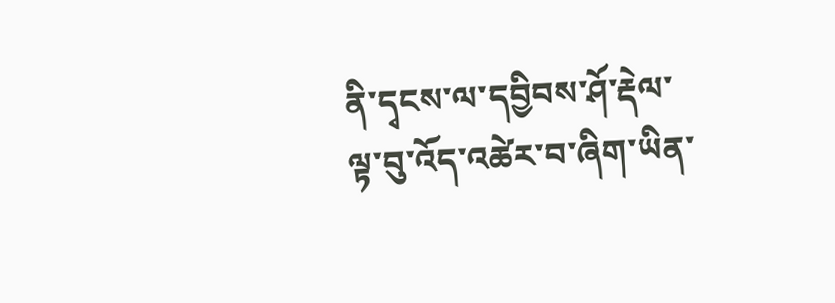ནི་དྭངས་ལ་དབྱིབས་ཤོ་རྡེལ་ལྟ་བུ་འོད་འཚེར་བ་ཞིག་ཡིན་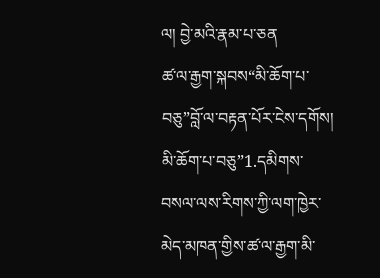ལ། བྱེ་མའི་རྣམ་པ་ཅན
ཚ་ལ་རྒྱག་སྐབས“མི་ཆོག་པ་བཅུ”བློ་ལ་བརྟན་པོར་ངེས་དགོས།
མི་ཆོག་པ་བཅུ”1.དམིགས་བསལ་ལས་རིགས་ཀྱི་ལག་ཁྱེར་མེད་མཁན་གྱིས་ཚ་ལ་རྒྱག་མི་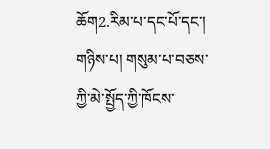ཆོག2.རིམ་པ་དང་པོ་དང་། གཉིས་པ། གསུམ་པ་བཅས་ཀྱི་མེ་སྤྱོད་ཀྱི་ཁོངས་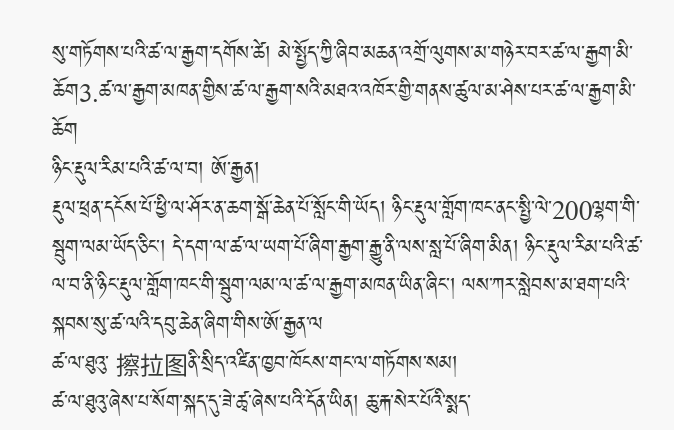སུ་གཏོགས་པའི་ཚ་ལ་རྒྱག་དགོས་ཚེ། མེ་སྤྱོད་ཀྱི་ཞིབ་མཆན་འགྲོ་ལུགས་མ་གཉེར་བར་ཚ་ལ་རྒྱག་མི་ཆོག3.ཚ་ལ་རྒྱག་མཁན་གྱིས་ཚ་ལ་རྒྱག་སའི་མཐའ་འཁོར་གྱི་གནས་ཚུལ་མ་ཤེས་པར་ཚ་ལ་རྒྱག་མི་ཆོག
ཉིང་རྡུལ་རིམ་པའི་ཚ་ལ་བ། ཨོ་རྒྱན།
རྡུལ་ཕྲན་དངོས་པོ་ཕྱི་ལ་ཤོར་ན་ཆག་སྒོ་ཆེན་པོ་སློང་གི་ཡོད། ཉིང་རྡུལ་གློག་ཁང་ནང་སྤྱི་ལེ་200ལྷག་གི་སྦུག་ལམ་ཡོད་ཅིང་། དེ་དག་ལ་ཚ་ལ་ཡག་པོ་ཞིག་རྒྱག་རྒྱུ་ནི་ལས་སླ་པོ་ཞིག་མིན། ཉིང་རྡུལ་རིམ་པའི་ཚ་ལ་བ་ནི་ཉིང་རྡུལ་གློག་ཁང་གི་སྦུག་ལམ་ལ་ཚ་ལ་རྒྱག་མཁན་ཡིན་ཞིང་། ལས་ཀར་སླེབས་མ་ཐག་པའི་སྐབས་སུ་ཚ་ལའི་དབུ་ཆེན་ཞིག་གིས་ཨོ་རྒྱན་ལ
ཚ་ལ་ཐུའུ་ 擦拉图ནི་སྲིད་འཛིན་ཁྱབ་ཁོངས་གང་ལ་གཏོགས་སམ།
ཚ་ལ་ཐུའུ་ཞེས་པ་སོག་སྐད་དུ་ཟེ་ཚྭ་ཞེས་པའི་དོན་ཡིན། ཆུ་རྐ་སེར་པོའི་སྨད་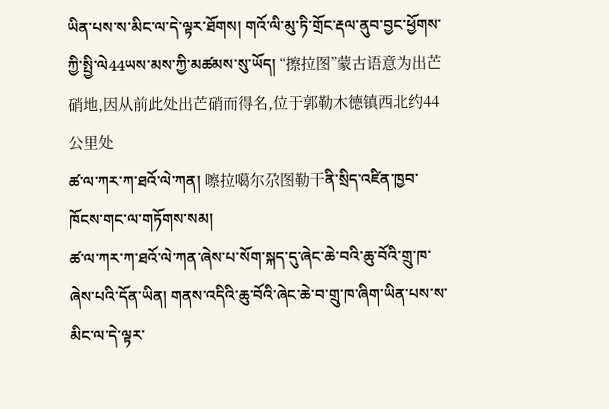ཡིན་པས་ས་མིང་ལ་དེ་ལྟར་ཐོགས། གའོ་ལི་མུ་ཏི་གྲོང་རྡལ་ནུབ་བྱང་ཕྱོགས་ཀྱི་སྤྱི་ལེ44ཡས་མས་ཀྱི་མཚམས་སུ་ཡོད། “擦拉图”蒙古语意为出芒硝地,因从前此处出芒硝而得名,位于郭勒木德镇西北约44公里处
ཚ་ལ་ཀར་ཀ་ཐའོ་ལེ་ཀན། 嚓拉噶尔尕图勒干ནི་སྲིད་འཛིན་ཁྱབ་ཁོངས་གང་ལ་གཏོགས་སམ།
ཚ་ལ་ཀར་ཀ་ཐའོ་ལེ་ཀན་ཞེས་པ་སོག་སྐད་དུ་ཞེང་ཆེ་བའི་ཆུ་བོའི་གྲུ་ཁ་ཞེས་པའི་དོན་ཡིན། གནས་འདིའི་ཆུ་བོའི་ཞེང་ཆེ་བ་གྲུ་ཁ་ཞིག་ཡིན་པས་ས་མིང་ལ་དེ་ལྟར་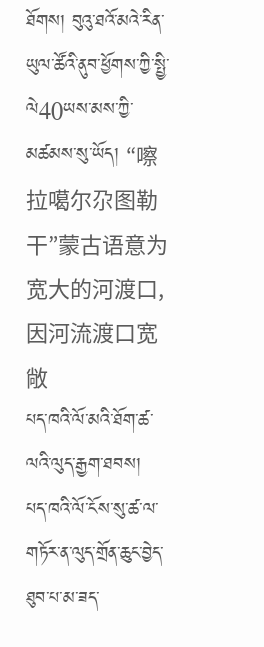ཐོགས། བུའུ་ཐའོ་མའེ་རིན་ཡུལ་ཚོའི་ནུབ་ཕྱོགས་ཀྱི་སྤྱི་ལེ40ཡས་མས་ཀྱི་མཚམས་སུ་ཡོད། “嚓拉噶尔尕图勒干”蒙古语意为宽大的河渡口,因河流渡口宽敞
པད་ཁའི་ལོ་མའི་ཐོག་ཚ་ལའི་ལུད་རྒྱག་ཐབས།
པད་ཁའི་ལོ་ངོས་སུ་ཚ་ལ་གཏོར་ན་ལུད་གྲོན་ཆུང་བྱེད་ཐུབ་པ་མ་ཟད་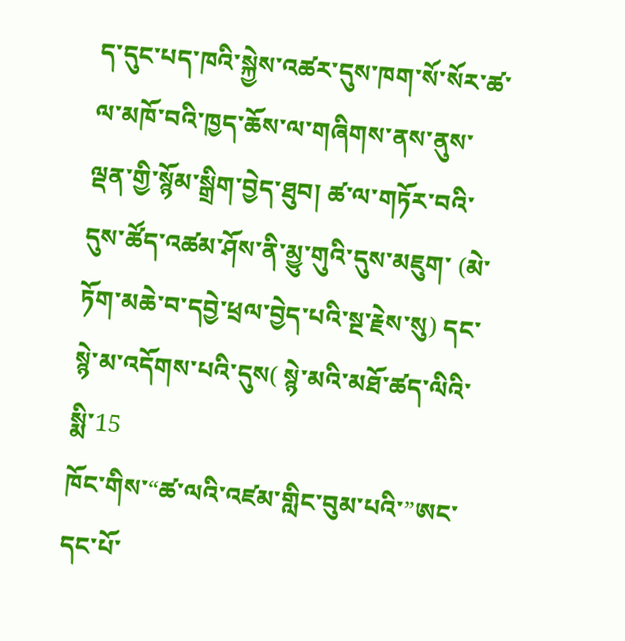ད་དུང་པད་ཁའི་སྐྱེས་འཚར་དུས་ཁག་སོ་སོར་ཚ་ལ་མཁོ་བའི་ཁྱད་ཆོས་ལ་གཞིགས་ནས་ནུས་ལྡན་གྱི་སྙོམ་སྒྲིག་བྱེད་ཐུབ། ཚ་ལ་གཏོར་བའི་དུས་ཚོད་འཚམ་ཤོས་ནི་མྱུ་གུའི་དུས་མཇུག་ (མེ་ཏོག་མཆེ་བ་དབྱེ་ཕྲལ་བྱེད་པའི་སྔ་རྗེས་སུ) དང་སྙེ་མ་འདོགས་པའི་དུས( སྙེ་མའི་མཐོ་ཚད་ལིའི་སྨི་15
ཁོང་གིས་“ཚ་ལའི་འཛམ་གླིང་བུམ་པའི་”ཨང་དང་པོ་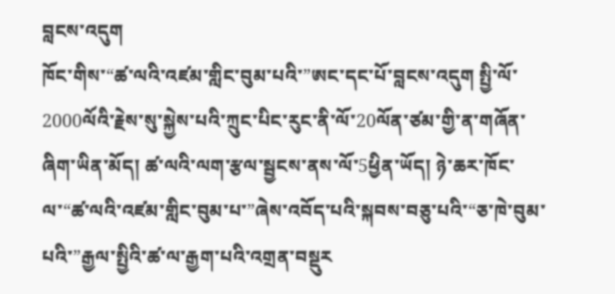བླངས་འདུག
ཁོང་གིས་“ཚ་ལའི་འཛམ་གླིང་བུམ་པའི་”ཨང་དང་པོ་བླངས་འདུག སྤྱི་ལོ་2000ལོའི་རྗེས་སུ་སྐྱེས་པའི་ཀྲུང་པིང་རུང་ནི་ལོ་20ལོན་ཙམ་གྱི་ན་གཞོན་ཞིག་ཡིན་མོད། ཚ་ལའི་ལག་རྩལ་སྦྱངས་ནས་ལོ་5ཕྱིན་ཡོད། ཉེ་ཆར་ཁོང་ལ་“ཚ་ལའི་འཛམ་གླིང་བུམ་པ་”ཞེས་འབོད་པའི་སྐབས་བཅུ་པའི་“ཅ་ཁེ་བུམ་པའི་”རྒྱལ་སྤྱིའི་ཚ་ལ་རྒྱག་པའི་འགྲན་བསྡུར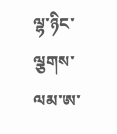ལྷ་ཉིང་ལྕགས་ལམ་ཨ་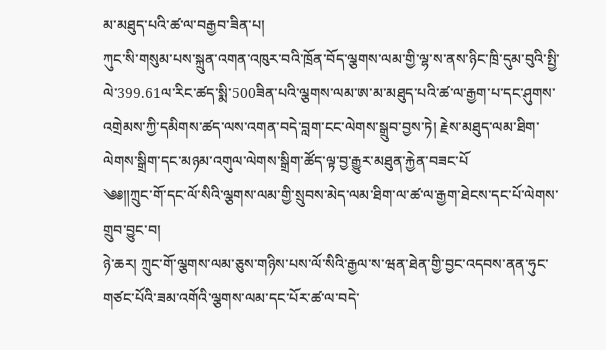མ་མཐུད་པའི་ཚ་ལ་བརྒྱབ་ཟིན་པ།
ཀུང་སི་གསུམ་པས་སྐྲུན་འགན་འཁུར་བའི་ཁྲོན་བོད་ལྕགས་ལམ་གྱི་ལྷ་ས་ནས་ཉིང་ཁྲི་དུམ་བུའི་སྤྱི་ལེ་399.61ལ་རིང་ཚད་སྨི་500ཟིན་པའི་ལྕགས་ལམ་ཨ་མ་མཐུད་པའི་ཚ་ལ་རྒྱག་པ་དང་ཤུགས་འགྲེམས་ཀྱི་དམིགས་ཚད་ལས་འགན་བདེ་བླག་ངང་ལེགས་སྒྲུབ་བྱས་ཏེ། རྗེས་མཐུད་ལམ་ཐིག་ལེགས་སྒྲིག་དང་མཉམ་འགུལ་ལེགས་སྒྲིག་ཚོད་ལྟ་བྱ་རྒྱུར་མཐུན་རྐྱེན་བཟང་པོ
༄༅༎ཀྲུང་གོ་དང་ལོ་སིའི་ལྕགས་ལམ་གྱི་སྲུབས་མེད་ལམ་ཐིག་ལ་ཚ་ལ་རྒྱག་ཐེངས་དང་པོ་ལེགས་གྲུབ་བྱུང་བ།
ཉེ་ཆར། ཀྲུང་གོ་ལྕགས་ལམ་ཅུས་གཉིས་པས་ལོ་སིའི་རྒྱལ་ས་ཝན་ཐེན་གྱི་བྱང་འདབས་ནན་ཧུང་གཙང་པོའི་ཟམ་འགོའི་ལྕགས་ལམ་དང་པོར་ཚ་ལ་བདེ་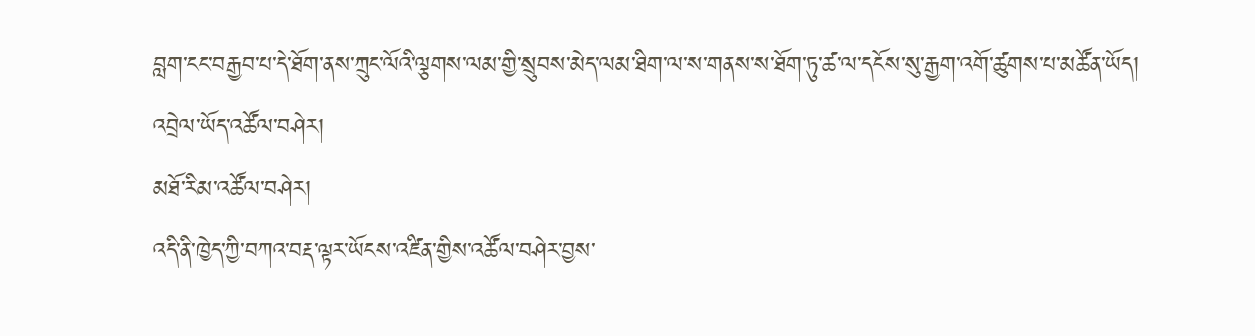བླག་ངང་བརྒྱབ་པ་དེ་ཐོག་ནས་ཀྲུང་ལོའི་ལྕགས་ལམ་གྱི་སྲུབས་མེད་ལམ་ཐིག་ལ་ས་གནས་ས་ཐོག་ཏུ་ཚ་ལ་དངོས་སུ་རྒྱག་འགོ་ཚུགས་པ་མཚོན་ཡོད།
འབྲེལ་ཡོད་འཚོལ་བཤེར།
མཐོ་རིམ་འཚོལ་བཤེར།
འདི་ནི་ཁྱེད་ཀྱི་བཀའ་བརྡ་ལྟར་ཡོངས་འཛིན་གྱིས་འཚོལ་བཤེར་བྱས་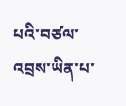པའི་བཙལ་འབྲས་ཡིན་པ་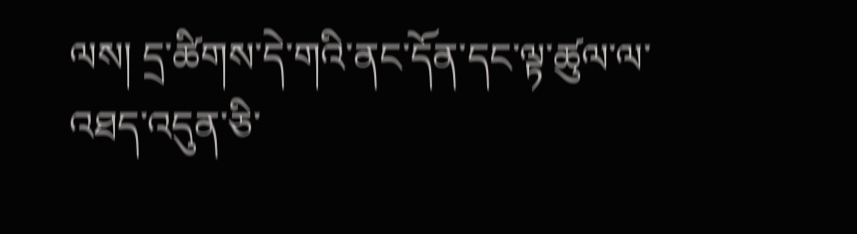ལས། དྲ་ཚིགས་དེ་གའི་ནང་དོན་དང་ལྟ་ཚུལ་ལ་འཐད་འདུན་ཅི་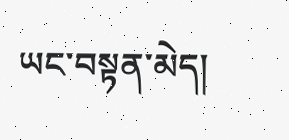ཡང་བསྟན་མེད།